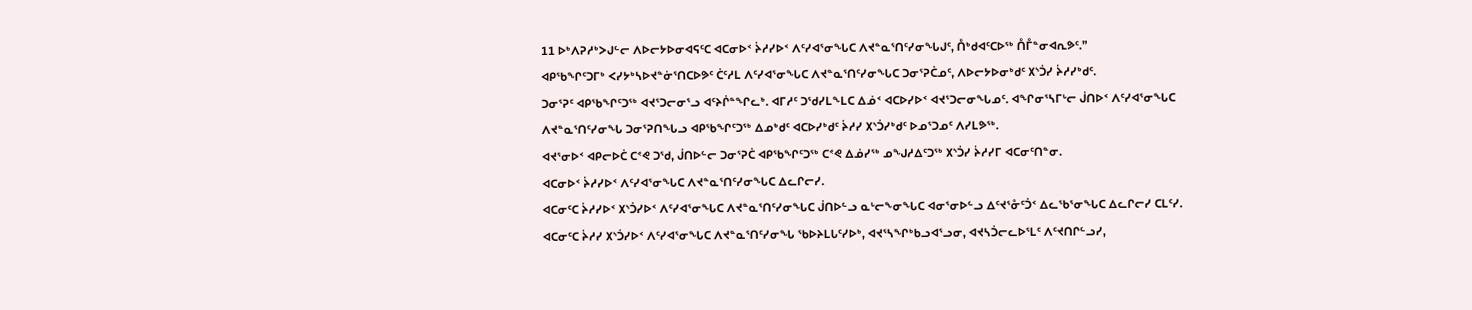11 ᐅᒃᐱᕈᓱᒃᐳᒍᓪᓕ ᐱᐅᓕᔭᐅᓂᐊᕋᑦᑕ ᐊᑕᓂᐅᑉ ᔩᓱᓯᐅᑉ ᐱᑦᓯᐊᕐᓂᖓᑕ ᐱᔪᓐᓇᕐᑎᑦᓯᓂᖓᒍᑦ, ᑍᒃᑯᐊᑦᑕᐅᖅ ᑍᒤᓐᓂᐊᕆᕗᑦ.”
ᐊᑭᖃᖏᑦᑐᒥᒃ ᐸᓯᔭᒃᓴᐅᔪᓐᓃᕐᑎᑕᐅᕗᑦ ᑖᑦᓱᒪ ᐱᑦᓯᐊᕐᓂᖓᑕ ᐱᔪᓐᓇᕐᑎᑦᓯᓂᖓᑕ ᑐᓂᕐᕈᑖᓄᑦ, ᐱᐅᓕᔭᐅᓂᒃᑯᑦ ᙭ᔅᑑᓯ ᔩᓱᓯᒃᑯᑦ.
ᑐᓂᕐᕈᑦ ᐊᑭᖃᖏᑦᑐᖅ ᐊᔪᕐᑐᓕᓂᕐᓗ ᐊᑦᔨᒌᓐᖏᓚᒃ. ᐊᒥᓱᑦ ᑐᖁᓯᒪᖕᒪᑕ ᐃᓅᑉ ᐊᑕᐅᓯᐅᑉ ᐊᔪᕐᑐᓕᓂᖓᓄᑦ. ᐊᖏᓂᕐᓴᒥᒡᓕ ᒎᑎᐅᑉ ᐱᑦᓯᐊᕐᓂᖓᑕ ᐱᔪᓐᓇᕐᑎᑦᓯᓂᖓ ᑐᓂᕐᕈᑎᖓᓗ ᐊᑭᖃᖏᑦᑐᖅ ᐃᓄᒃᑯᑦ ᐊᑕᐅᓯᒃᑯᑦ ᔩᓱᓯ ᙭ᔅᑑᓯᒃᑯᑦ ᐅᓄᕐᑐᓄᑦ ᐱᓯᒪᕗᖅ.
ᐊᔪᕐᓂᐅᑉ ᐊᑭᓕᐅᑖ ᑕᕝᕙ ᑐᖁ, ᒎᑎᐅᓪᓕ ᑐᓂᕐᕈᑖ ᐊᑭᖃᖏᑦᑐᖅ ᑕᕝᕙ ᐃᓅᓯᖅ ᓄᖑᓱᐃᑦᑐᖅ ᙭ᔅᑑᓯ ᔩᓱᓯᒥ ᐊᑕᓂᑦᑎᓐᓂ.
ᐊᑕᓂᐅᑉ ᔩᓱᓯᐅᑉ ᐱᑦᓯᐊᕐᓂᖓᑕ ᐱᔪᓐᓇᕐᑎᑦᓯᓂᖓᑕ ᐃᓚᒋᓕᓯ.
ᐊᑕᓂᑦᑕ ᔩᓱᓯᐅᑉ ᙭ᔅᑑᓯᐅᑉ ᐱᑦᓯᐊᕐᓂᖓᑕ ᐱᔪᓐᓇᕐᑎᑦᓯᓂᖓᑕ ᒎᑎᐅᓪᓗ ᓇᒡᓕᖕᓂᖓᑕ ᐊᓂᕐᓂᐅᓪᓗ ᐃᑦᔪᕐᓁᑦᑑᑉ ᐃᓚᖃᕐᓂᖓᑕ ᐃᓚᒋᓕᓯ ᑕᒪᑦᓯ.
ᐊᑕᓂᑦᑕ ᔩᓱᓯ ᙭ᔅᑑᓯᐅᑉ ᐱᑦᓯᐊᕐᓂᖓᑕ ᐱᔪᓐᓇᕐᑎᑦᓯᓂᖓ ᖃᐅᔨᒪᒐᑦᓯᐅᒃ, ᐊᔪᕐᓴᖏᒃᑲᓗᐊᕐᓗᓂ, ᐊᔪᓴᑑᓕᓚᐅᕐᒪᑦ ᐱᑦᔪᑎᒋᓪᓗᓯ,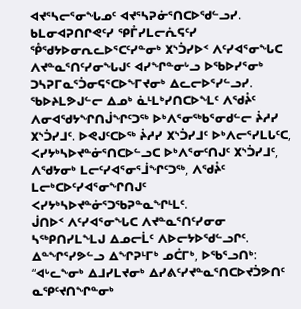ᐊᔪᕐᓴᓕᕐᓂᖓᓄᑦ ᐊᔪᕐᓴᕈᓃᕐᑎᑕᐅᖁᓪᓗᓯ.
ᑲᒪᓂᐊᕈᑎᒋᕙᑦᓯ ᕿᒤᓯᒪᓕᕇᕋᑦᓯ ᕾᖁᔭᐅᓂᕆᓚᐅᕐᑕᑦᓯᓐᓂᒃ ᙭ᔅᑑᓯᐅᑉ ᐱᑦᓯᐊᕐᓂᖓᑕ ᐱᔪᓐᓇᕐᑎᑦᓯᓂᖓᒍᑦ ᐊᓯᖏᓐᓂᒡᓗ ᐅᖃᐅᓯᕐᓂᒃ ᑐᓴᕈᒥᓇᕐᑑᓂᕋᕐᑕᐅᖕᒥᔪᓂᒃ ᐃᓚᓕᐅᕐᓯᓪᓗᓯ.
ᖃᐅᔨᒪᕗᒍᓪᓕ ᐃᓄᒃ ᓈᒻᒪᒃᓯᑎᑕᐅᖕᒪᑦ ᐱᖁᔧᑦ ᐱᓂᐊᖁᔭᖏᑎᒎᖏᑦᑐᖅ ᐅᒃᐱᕐᓂᖅᑲᕐᓂᑯᓪᓕ ᔩᓱᓯ ᙭ᔅᑑᓯᒧᑦ. ᐅᕙᒍᑦᑕᐅᖅ ᔩᓱᓯ ᙭ᔅᑑᓯᒧᑦ ᐅᒃᐱᓕᕐᓯᒪᒐᑦᑕ, ᐸᓯᔭᒃᓴᐅᔪᓐᓃᕐᑎᑕᐅᓪᓗᑕ ᐅᒃᐱᕐᓂᑦᑎᒍᑦ ᙭ᔅᑑᓯᒧᑦ, ᐱᖁᔭᓂᒃ ᒪᓕᑦᓯᐊᕐᓂᕐᒨᖏᑦᑐᖅ, ᐱᖁᔧᑦ ᒪᓕᒃᑕᐅᑦᓯᐊᕐᓂᖏᑎᒍᑦ ᐸᓯᔭᒃᓴᐅᔪᓐᓃᕐᑐᖃᕈᓐᓇᖏᒻᒪᑦ.
ᒎᑎᐅᑉ ᐱᑦᓯᐊᕐᓂᖓᑕ ᐱᔪᓐᓇᕐᑎᑦᓯᓂᓂ ᓴᖅᑭᑎᓯᒪᖕᒪᒍ ᐃᓄᓕᒫᑦ ᐱᐅᓕᔭᐅᖁᓪᓗᒋᑦ.
ᐃᓐᖏᕐᓯᕗᓪᓗ ᐃᖏᕈᒻᒥᒃ ᓄᑖᒥᒃ, ᐅᖃᕐᓗᑎᒃ: “ᐊᒡᓚᖕᓂᒃ ᐃᒧᓯᒪᔪᓂᒃ ᐃᓯᕕᑦᓯᔪᓐᓇᕐᑎᑕᐅᔪᑑᕗᑎᑦ ᓇᕿᑦᔪᑎᖏᓐᓂᒃ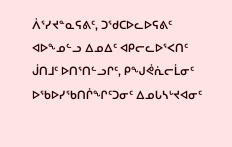ᐲᕐᓯᔪᓐᓇᕋᕕᑦ, ᑐᖁᑕᐅᓚᐅᕋᕕᑦ ᐊᐅᖕᓄᓪᓗ ᐃᓄᐃᑦ ᐊᑭᓕᓚᐅᕐᐸᑎᑦ ᒎᑎᒧᑦ ᐅᑎᕐᑎᓪᓗᒋᑦ, ᑭᖑᕚᕇᓕᒫᓂᑦ ᐅᖃᐅᓯᖃᑎᒌᖏᑦᑐᓂᑦ ᐃᓄᒐᓴᒡᔪᐊᓂᑦ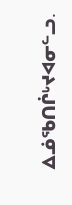ᐃᓅᖃᑎᒌᒡᔪᐊᓂᓪᓗ.